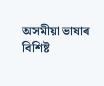অসমীয়া ভাষাৰ বিশিষ্ট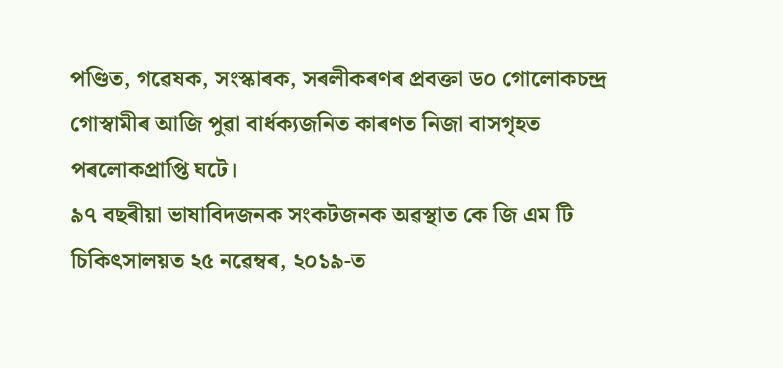পণ্ডিত, গৱেষক, সংস্কাৰক, সৰলীকৰণৰ প্ৰবক্তা ড০ গোলোকচন্দ্ৰ গোস্বামীৰ আজি পুৱা বাৰ্ধক্যজনিত কাৰণত নিজা বাসগৃহত পৰলোকপ্ৰাপ্তি ঘটে।
৯৭ বছৰীয়া ভাষাবিদজনক সংকটজনক অৱস্থাত কে জি এম টি চিকিৎসালয়ত ২৫ নৱেম্বৰ, ২০১৯-ত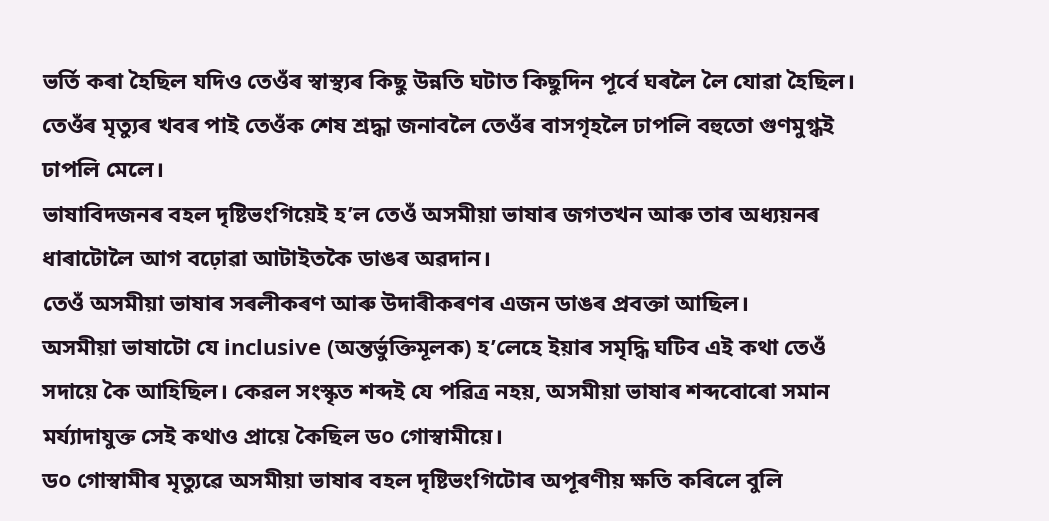ভৰ্তি কৰা হৈছিল যদিও তেওঁৰ স্বাস্থ্যৰ কিছু উন্নতি ঘটাত কিছুদিন পূৰ্বে ঘৰলৈ লৈ যোৱা হৈছিল।
তেওঁৰ মৃত্যুৰ খবৰ পাই তেওঁক শেষ শ্ৰদ্ধা জনাবলৈ তেওঁৰ বাসগৃহলৈ ঢাপলি বহুতো গুণমুগ্ধই ঢাপলি মেলে।
ভাষাবিদজনৰ বহল দৃষ্টিভংগিয়েই হ’ল তেওঁ অসমীয়া ভাষাৰ জগতখন আৰু তাৰ অধ্যয়নৰ ধাৰাটোলৈ আগ বঢ়োৱা আটাইতকৈ ডাঙৰ অৱদান।
তেওঁ অসমীয়া ভাষাৰ সৰলীকৰণ আৰু উদাৰীকৰণৰ এজন ডাঙৰ প্ৰবক্তা আছিল।
অসমীয়া ভাষাটো যে inclusive (অন্তৰ্ভুক্তিমূলক) হ’লেহে ইয়াৰ সমৃদ্ধি ঘটিব এই কথা তেওঁ সদায়ে কৈ আহিছিল। কেৱল সংস্কৃত শব্দই যে পৱিত্ৰ নহয়, অসমীয়া ভাষাৰ শব্দবোৰো সমান মৰ্য্যাদাযুক্ত সেই কথাও প্ৰায়ে কৈছিল ড০ গোস্বামীয়ে।
ড০ গোস্বামীৰ মৃত্যুৱে অসমীয়া ভাষাৰ বহল দৃষ্টিভংগিটোৰ অপূৰণীয় ক্ষতি কৰিলে বুলি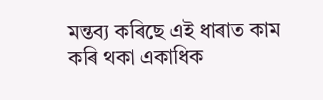মন্তব্য কৰিছে এই ধাৰাত কাম কৰি থকা একাধিক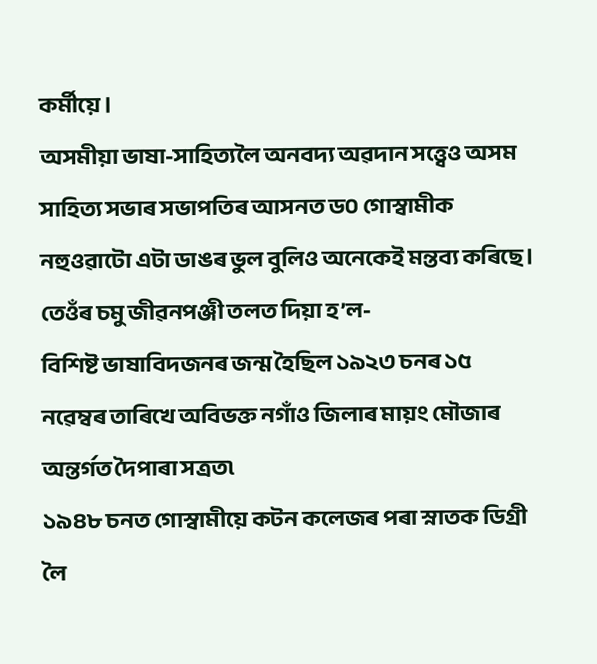কৰ্মীয়ে।
অসমীয়া ভাষা-সাহিত্যলৈ অনবদ্য অৱদান সত্ত্বেও অসম সাহিত্য সভাৰ সভাপতিৰ আসনত ড০ গোস্বামীক নহুওৱাটো এটা ডাঙৰ ভুল বুলিও অনেকেই মন্তব্য কৰিছে।
তেওঁৰ চমু জীৱনপঞ্জী তলত দিয়া হ’ল-
বিশিষ্ট ভাষাবিদজনৰ জন্ম হৈছিল ১৯২৩ চনৰ ১৫ নৱেম্বৰ তাৰিখে অবিভক্ত নগাঁও জিলাৰ মায়ং মৌজাৰ অন্তৰ্গত দৈপাৰা সত্ৰত৷
১৯৪৮ চনত গোস্বামীয়ে কটন কলেজৰ পৰা স্নাতক ডিগ্ৰী লৈ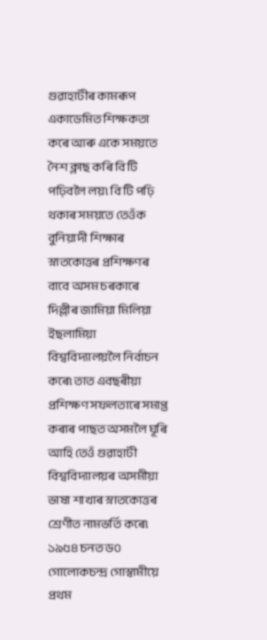গুৱাহাটীৰ কামৰূপ একাডেমিত শিক্ষকতা কৰে আৰু একে সময়তে নৈশ ক্লাছ কৰি বি টি পঢ়িবলৈ লয়৷ বি টি পঢ়ি থকাৰ সময়তে তেওঁক বুনিয়াদী শিক্ষাৰ স্নাতকোত্তৰ প্ৰশিক্ষণৰ বাবে অসম চৰকাৰে দিল্লীৰ জামিয়া মিলিয়া ইছলামিয়া বিশ্ববিদ্যালয়লৈ নিৰ্বাচন কৰে৷ তাত এবছৰীয়া প্ৰশিক্ষণ সফলতাৰে সমাপ্ত কৰাৰ পাছত অসমলৈ ঘূৰি আহি তেওঁ গুৱাহাটী বিশ্ববিদ্যালয়ৰ অসমীয়া ভাষা শাখাৰ স্নাতকোত্তৰ শ্ৰেণীত নামভৰ্তি কৰে৷
১৯৫৪ চনত ড০ গোলোকচন্দ্ৰ গোস্বামীয়ে প্ৰথম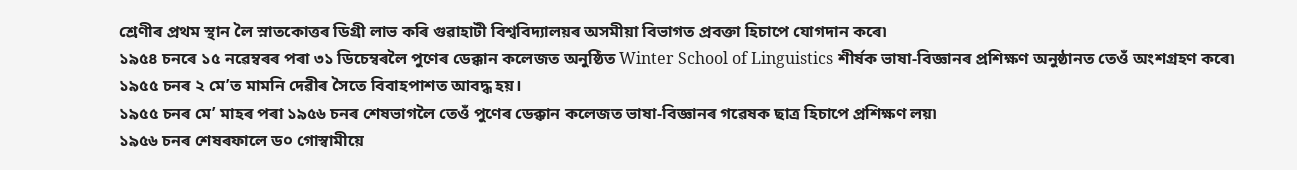শ্ৰেণীৰ প্ৰথম স্থান লৈ স্নাতকোত্তৰ ডিগ্ৰী লাভ কৰি গুৱাহাটী বিশ্ববিদ্যালয়ৰ অসমীয়া বিভাগত প্ৰবক্তা হিচাপে যোগদান কৰে৷
১৯৫৪ চনৰে ১৫ নৱেম্বৰৰ পৰা ৩১ ডিচেম্বৰলৈ পুণেৰ ডেক্কান কলেজত অনুষ্ঠিত Winter School of Linguistics শীৰ্ষক ভাষা-বিজ্ঞানৰ প্ৰশিক্ষণ অনুষ্ঠানত তেওঁ অংশগ্ৰহণ কৰে৷
১৯৫৫ চনৰ ২ মে’ত মামনি দেৱীৰ সৈতে বিবাহপাশত আবদ্ধ হয়।
১৯৫৫ চনৰ মে’ মাহৰ পৰা ১৯৫৬ চনৰ শেষভাগলৈ তেওঁ পুণেৰ ডেক্কান কলেজত ভাষা-বিজ্ঞানৰ গৱেষক ছাত্ৰ হিচাপে প্ৰশিক্ষণ লয়৷
১৯৫৬ চনৰ শেষৰফালে ড০ গোস্বামীয়ে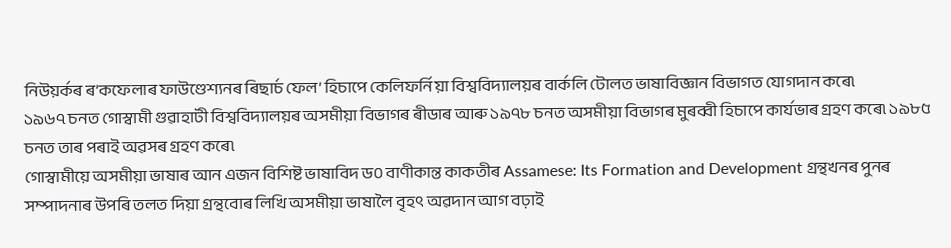নিউয়ৰ্কৰ ৰ’কফেলাৰ ফাউণ্ডেশ্যনৰ ৰিছাৰ্চ ফেল’ হিচাপে কেলিফৰ্নিয়া বিশ্ববিদ্যালয়ৰ বাৰ্কলি টোলত ভাষাবিজ্ঞান বিভাগত যোগদান কৰে৷
১৯৬৭ চনত গোস্বামী গুৱাহাটী বিশ্ববিদ্যালয়ৰ অসমীয়া বিভাগৰ ৰীডাৰ আৰু ১৯৭৮ চনত অসমীয়া বিভাগৰ মুৰব্বী হিচাপে কাৰ্যভাৰ গ্ৰহণ কৰে৷ ১৯৮৫ চনত তাৰ পৰাই অৱসৰ গ্ৰহণ কৰে৷
গোস্বামীয়ে অসমীয়া ভাষাৰ আন এজন বিশিষ্ট ভাষাবিদ ড০ বাণীকান্ত কাকতীৰ Assamese: Its Formation and Development গ্ৰন্থখনৰ পুনৰ সম্পাদনাৰ উপৰি তলত দিয়া গ্ৰন্থবোৰ লিখি অসমীয়া ভাষালৈ বৃহৎ অৱদান আগ বঢ়াই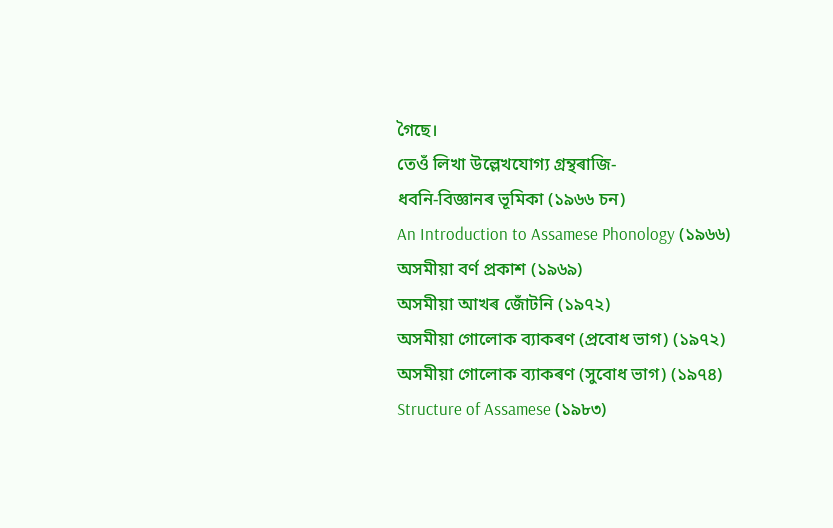গৈছে।
তেওঁ লিখা উল্লেখযোগ্য গ্ৰন্থৰাজি-
ধবনি-বিজ্ঞানৰ ভূমিকা (১৯৬৬ চন)
An Introduction to Assamese Phonology (১৯৬৬)
অসমীয়া বৰ্ণ প্ৰকাশ (১৯৬৯)
অসমীয়া আখৰ জোঁটনি (১৯৭২)
অসমীয়া গোলোক ব্যাকৰণ (প্ৰবোধ ভাগ) (১৯৭২)
অসমীয়া গোলোক ব্যাকৰণ (সুবোধ ভাগ) (১৯৭৪)
Structure of Assamese (১৯৮৩)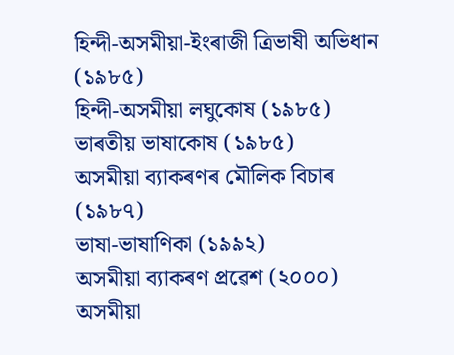হিন্দী-অসমীয়া-ইংৰাজী ত্ৰিভাষী অভিধান (১৯৮৫)
হিন্দী-অসমীয়া লঘুকোষ (১৯৮৫)
ভাৰতীয় ভাষাকোষ (১৯৮৫)
অসমীয়া ব্যাকৰণৰ মৌলিক বিচাৰ (১৯৮৭)
ভাষা-ভাষাণিকা (১৯৯২)
অসমীয়া ব্যাকৰণ প্ৰৱেশ (২০০০)
অসমীয়া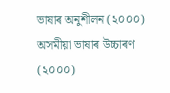ভাষাৰ অনুশীলন (২০০০)
অসমীয়া ভাষাৰ উচ্চাৰণ (২০০০)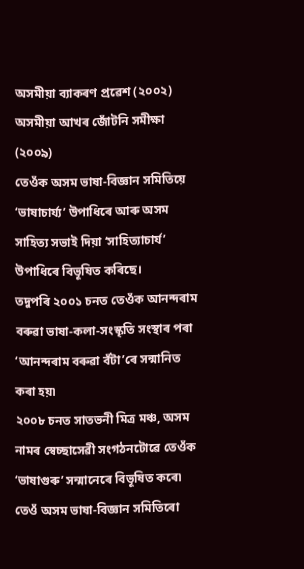অসমীয়া ব্যাকৰণ প্ৰৱেশ (২০০২)
অসমীয়া আখৰ জোঁটনি সমীক্ষা (২০০৯)
তেওঁক অসম ভাষা-বিজ্ঞান সমিতিয়ে ‘ভাষাচাৰ্য্য’ উপাধিৰে আৰু অসম সাহিত্য সভাই দিয়া ‘সাহিত্যাচাৰ্য’ উপাধিৰে বিভূষিত কৰিছে।
তদুপৰি ২০০১ চনত তেওঁক আনন্দৰাম বৰুৱা ভাষা-কলা-সংস্কৃতি সংস্থাৰ পৰা ‘আনন্দৰাম বৰুৱা বঁটা’ৰে সন্মানিত কৰা হয়৷
২০০৮ চনত সাতভনী মিত্ৰ মঞ্চ, অসম নামৰ স্বেচ্ছাসেৱী সংগঠনটোৱে তেওঁক ‘ভাষাগুৰু’ সন্মানেৰে বিভূষিত কৰে৷
তেওঁ অসম ভাষা-বিজ্ঞান সমিতিৰো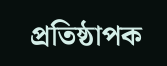প্ৰতিষ্ঠাপক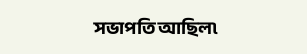সভাপতি আছিল৷